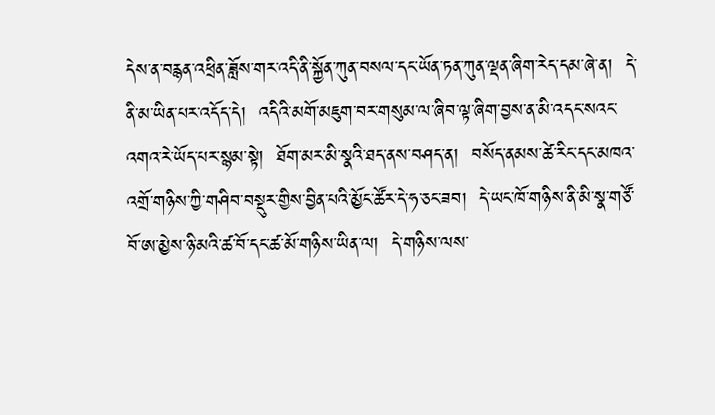དེས་ན་བརྙན་འཕྲིན་ཟློས་གར་འདི་ནི་སྐྱོན་ཀུན་བསལ་དང་ཡོན་ཏན་ཀུན་ལྡན་ཞིག་རེད་དམ་ཞེ་ན།  དེ་ནི་མ་ཡིན་པར་འདོད་དེ།  འདིའི་མགོ་མཇུག་བར་གསུམ་ལ་ཞིབ་ལྟ་ཞིག་བྱས་ན་མི་འདང་སའང་འགའ་རེ་ཡོད་པར་སྙམ་སྟེ།  ཐོག་མར་མི་སྣའི་ཐད་ནས་བཤད་ན།  བསོད་ནམས་ཚེ་རིང་དང་མཁའ་འགྲོ་གཉིས་ཀྱི་གཤིབ་བསྡུར་གྱིས་བྱིན་པའི་མྱོང་ཚོར་དེ་ཧ་ཅང་ཟབ།  དེ་ཡང་ཁོ་གཉིས་ནི་མི་སྣ་གཙོ་བོ་ཨ་མྱེས་ཉི་མའི་ཚ་བོ་དང་ཚ་མོ་གཉིས་ཡིན་ལ།  དེ་གཉིས་ལས་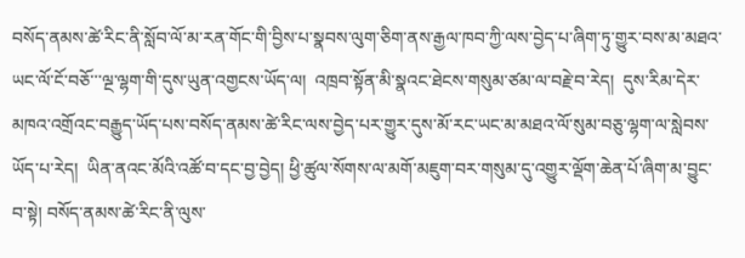བསོད་ནམས་ཚེ་རིང་ནི་སློབ་ལོ་མ་རན་གོང་གི་བྱིས་པ་སྣབས་ལུག་ཅིག་ནས་རྒྱལ་ཁབ་ཀྱི་ལས་བྱེད་པ་ཞིག་ཏུ་གྱུར་བས་མ་མཐའ་ཡང་ལོ་ངོ་བཅོ་་་ལྔ་ལྷག་གི་དུས་ཡུན་འགྱངས་ཡོད་ལ།  འཁྲབ་སྟོན་མི་སྣའང་ཐེངས་གསུམ་ཙམ་ལ་བརྗེ་བ་རེད།  དུས་རིམ་དེར་མཁའ་འགྲོའང་བརྒྱུད་ཡོད་པས་བསོད་ནམས་ཚེ་རིང་ལས་བྱེད་པར་གྱུར་དུས་མོ་རང་ཡང་མ་མཐའ་ལོ་སུམ་བཅུ་ལྷག་ལ་སླེབས་ཡོད་པ་རེད།  ཡིན་ནའང་མོའི་འཚོ་བ་དང་བྱ་བྱེད། ཕྱི་ཚུལ་སོགས་ལ་མགོ་མཇུག་བར་གསུམ་དུ་འགྱུར་ལྡོག་ཆེན་པོ་ཞིག་མ་བྱུང་བ་སྟེ། བསོད་ནམས་ཚེ་རིང་ནི་ལུས་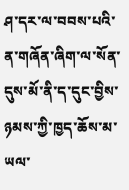ཤ་དར་ལ་བབས་པའི་ན་གཞོན་ཞིག་ལ་སོན་དུས་མོ་ནི་ད་དུང་བྱིས་ཉམས་ཀྱི་ཁྱད་ཆོས་མ་ཡལ་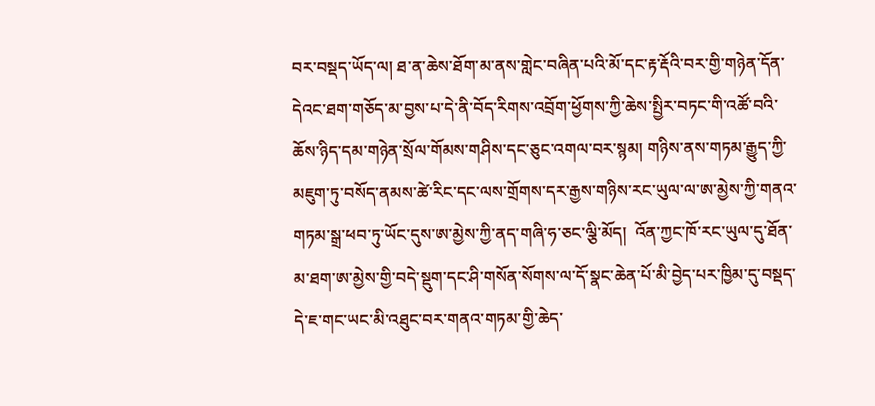བར་བསྡད་ཡོད་ལ། ཐ་ན་ཆེས་ཐོག་མ་ནས་གླེང་བཞིན་པའི་མོ་དང་རྟ་རྡོའི་བར་གྱི་གཉེན་དོན་དེའང་ཐག་གཅོད་མ་བྱས་པ་དེ་ནི་བོད་རིགས་འབྲོག་ཕྱོགས་ཀྱི་ཆེས་སྤྱིར་བཏང་གི་འཚོ་བའི་ཆོས་ཉིད་དམ་གཉེན་སྲོལ་གོམས་གཤིས་དང་ཅུང་འགལ་བར་སྙམ། གཉིས་ནས་གཏམ་རྒྱུད་ཀྱི་མཇུག་ཏུ་བསོད་ནམས་ཚེ་རིང་དང་ལས་གྲོགས་དར་རྒྱས་གཉིས་རང་ཡུལ་ལ་ཨ་མྱེས་ཀྱི་གནའ་གཏམ་སྒྲ་ཕབ་ཏུ་ཡོང་དུས་ཨ་མྱེས་ཀྱི་ནད་གཞི་ཧ་ཅང་ལྕི་མོད།  འོན་ཀྱང་ཁོ་རང་ཡུལ་དུ་ཐོན་མ་ཐག་ཨ་མྱེས་གྱི་བདེ་སྡུག་དང་ཤི་གསོན་སོགས་ལ་དོ་སྣང་ཆེན་པོ་མི་བྱེད་པར་ཁྱིམ་དུ་བསྡད་དེ་ཇ་གང་ཡང་མི་འཐུང་བར་གནའ་གཏམ་གྱི་ཆེད་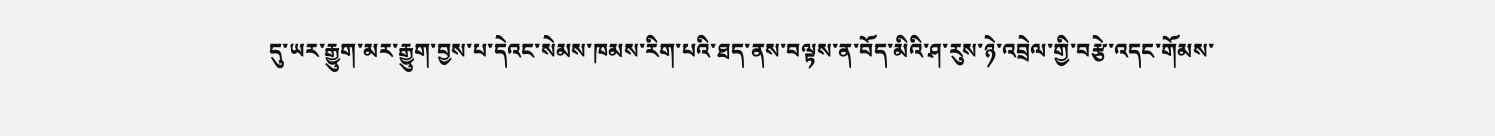དུ་ཡར་རྒྱུག་མར་རྒྱུག་བྱས་པ་དེའང་སེམས་ཁམས་རིག་པའི་ཐད་ནས་བལྟས་ན་བོད་མིའི་ཤ་རུས་ཉེ་འབྲེལ་གྱི་བརྩེ་འདང་གོམས་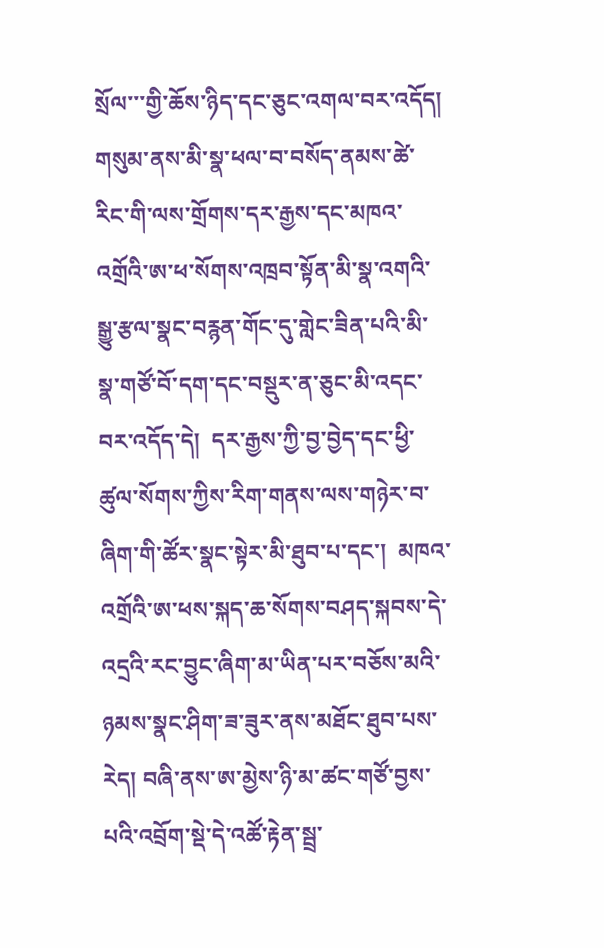སྲོལ་་་གྱི་ཆོས་ཉིད་དང་ཅུང་འགལ་བར་འདོད།  གསུམ་ནས་མི་སྣ་ཕལ་བ་བསོད་ནམས་ཚེ་རིང་གི་ལས་གྲོགས་དར་རྒྱས་དང་མཁའ་འགྲོའི་ཨ་ཕ་སོགས་འཁྲབ་སྟོན་མི་སྣ་འགའི་སྒྱུ་རྩལ་སྣང་བརྙན་གོང་དུ་གླེང་ཟིན་པའི་མི་སྣ་གཙོ་བོ་དག་དང་བསྡུར་ན་ཅུང་མི་འདང་བར་འདོད་དེ།  དར་རྒྱས་ཀྱི་བྱ་བྱེད་དང་ཕྱི་ཚུལ་སོགས་ཀྱིས་རིག་གནས་ལས་གཉེར་བ་ཞིག་གི་ཚོར་སྣང་སྟེར་མི་ཐུབ་པ་དང་།  མཁའ་འགྲོའི་ཨ་ཕས་སྐད་ཆ་སོགས་བཤད་སྐབས་དེ་འདྲའི་རང་བྱུང་ཞིག་མ་ཡིན་པར་བཅོས་མའི་ཉམས་སྣང་ཤིག་ཟ་ཟུར་ནས་མཐོང་ཐུབ་པས་རེད། བཞི་ནས་ཨ་མྱེས་ཉི་མ་ཚང་གཙོ་བྱས་པའི་འབྲོག་སྡེ་དེ་འཚོ་རྟེན་སྦྲ་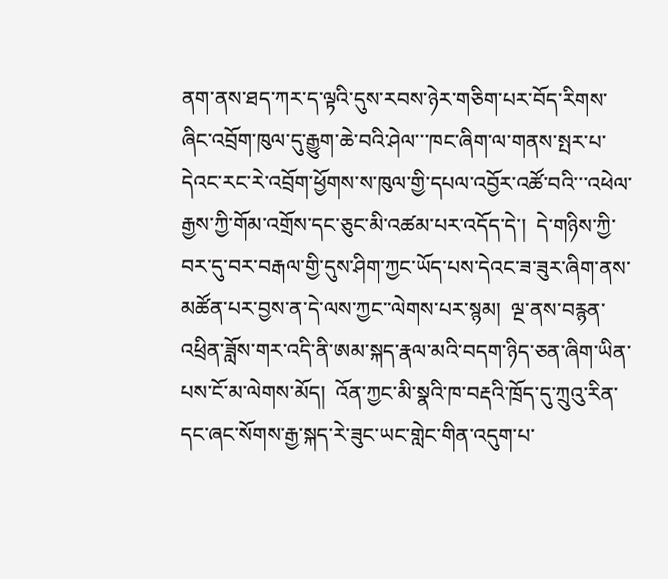ནག་ནས་ཐད་ཀར་ད་ལྟའི་དུས་རབས་ཉེར་གཅིག་པར་བོད་རིགས་ཞིང་འབྲོག་ཁུལ་དུ་རྒྱུག་ཆེ་བའི་ཤེལ་་་ཁང་ཞིག་ལ་གནས་སྤར་པ་དེའང་རང་རེ་འབྲོག་ཕྱོགས་ས་ཁུལ་གྱི་དཔལ་འབྱོར་འཚོ་བའི་་་འཕེལ་རྒྱས་ཀྱི་གོམ་འགྲོས་དང་ཅུང་མི་འཚམ་པར་འདོད་དེ་།  དེ་གཉིས་ཀྱི་བར་དུ་བར་བརྒལ་གྱི་དུས་ཤིག་ཀྱང་ཡོད་པས་དེའང་ཟ་ཟུར་ཞིག་ནས་མཚོན་པར་བྱས་ན་དེ་ལས་ཀྱང་་ལེགས་པར་སྙམ།  ལྔ་ནས་བརྙན་འཕྲིན་ཟློས་གར་འདི་ནི་ཨམ་སྐད་རྣལ་མའི་བདག་ཉིད་ཅན་ཞིག་ཡིན་པས་ངོ་མ་ལེགས་མོད།  འོན་ཀྱང་མི་སྣའི་ཁ་བརྡའི་ཁྲོད་དུ་ཀྲུའུ་རིན་དང་ཞང་སོགས་རྒྱ་སྐད་རེ་ཟུང་ཡང་གླེང་གིན་འདུག་པ་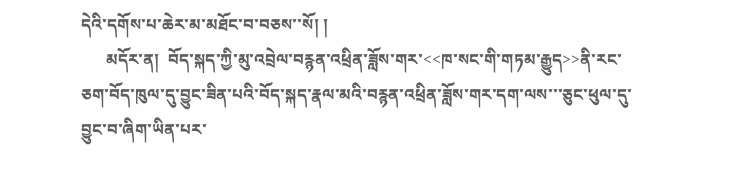དེའི་དགོས་པ་ཆེར་མ་མཐོང་བ་བཅས་་སོ། །
      མདོར་ན།  བོད་སྐད་ཀྱི་མུ་འབྲེལ་བརྙན་འཕྲིན་ཟློས་གར་<<ཁ་སང་གི་གཏམ་རྒྱུད>>ནི་རང་ཅག་བོད་ཁུལ་དུ་བྱུང་ཟིན་པའི་བོད་སྐད་རྣལ་མའི་བརྙན་འཕྲིན་ཟློས་གར་དག་ལས་་་ཅུང་ཕུལ་དུ་བྱུང་བ་ཞིག་ཡིན་པར་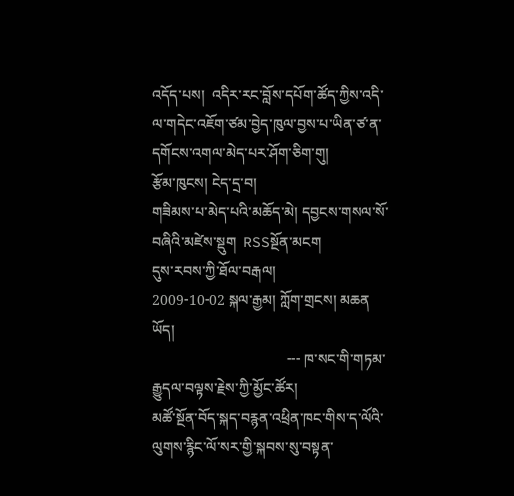འདོད་པས།  འདིར་རང་བློས་དཔོག་ཚོད་ཀྱིས་འདི་ལ་གདེང་འཇོག་ཙམ་བྱེད་ཁུལ་བྱས་པ་ཡིན་ཙ་ན་དགོངས་འགལ་མེད་པར་ཤོག་ཅིག་གུ།
རྩོམ་ཁུངས། ངེད་དྲ་བ།
གཟིམས་པ་མེད་པའི་མཆོད་མེ། དབྱངས་གསལ་སོ་བཞིའི་མཛེས་སྡུག  RSSསྔོན་མངག
དུས་རབས་ཀྱི་ཐོལ་བརྒལ།
2009-10-02 སྐལ་རྒྱམ། ཀློག་གྲངས། མཆན ཡོད།
                                     --- ཁ་སང་གི་གཏམ་རྒྱུདལ་བལྟས་རྗེས་ཀྱི་མྱོང་ཚོར།
མཚོ་སྔོན་བོད་སྐད་བརྙན་འཕྲིན་ཁང་གིས་ད་ལོའི་ལུགས་རྙིང་ལོ་སར་གྱི་སྐབས་སུ་བསྟན་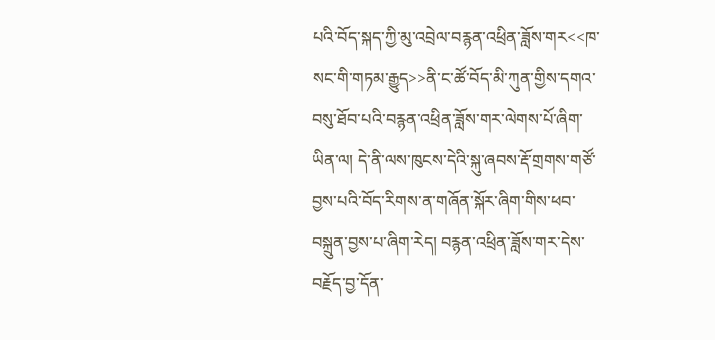པའི་བོད་སྐད་ཀྱི་མུ་འབྲེལ་བརྙན་འཕྲིན་ཟློས་གར<<ཁ་སང་གི་གཏམ་རྒྱུད>>ནི་ང་ཚོ་བོད་མི་ཀུན་གྱིས་དགའ་བསུ་ཐོབ་པའི་བརྙན་འཕྲིན་ཟློས་གར་ལེགས་པོ་ཞིག་ཡིན་ལ། དེ་ནི་ལས་ཁུངས་དེའི་སྐུ་ཞབས་རྡོ་གྲགས་གཙོ་བྱས་པའི་བོད་རིགས་ན་གཞོན་སྐོར་ཞིག་གིས་ཕབ་བསྐྲུན་བྱས་པ་ཞིག་རེད། བརྙན་འཕྲིན་ཟློས་གར་དེས་བརྗོད་བྱ་དོན་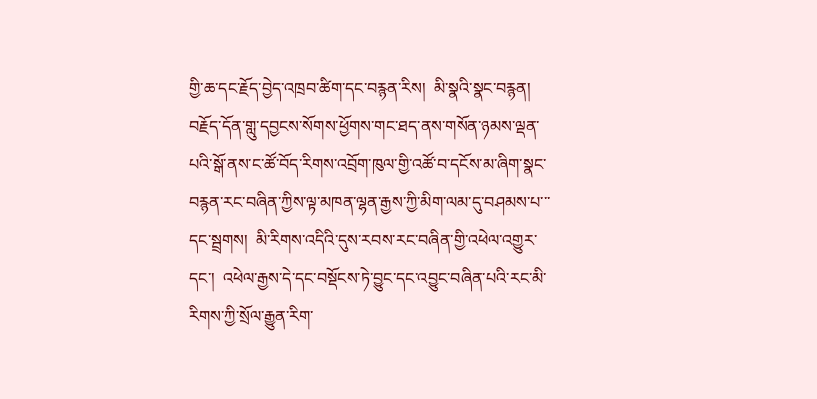གྱི་ཆ་དང་རྗོད་བྱེད་འཁྲབ་ཚིག་དང་བརྙན་རིས།  མི་སྣའི་སྣང་བརྙན།  བརྗོད་དོན་གླུ་དབྱངས་སོགས་ཕྱོགས་གང་ཐད་ནས་གསོན་ཉམས་ལྡན་པའི་སྒོ་ནས་ང་ཚོ་བོད་རིགས་འབྲོག་ཁུལ་གྱི་འཚོ་བ་དངོས་མ་ཞིག་སྣང་བརྙན་རང་བཞིན་ཀྱིས་ལྟ་མཁན་ལྷན་རྒྱས་ཀྱི་མིག་ལམ་དུ་བཤམས་པ་་་དང་སྦྲགས།  མི་རིགས་འདིའི་དུས་རབས་རང་བཞིན་གྱི་འཕེལ་འགྱུར་དང་།  འཕེལ་རྒྱས་དེ་དང་བསྡོངས་ཏེ་བྱུང་དང་འབྱུང་བཞིན་པའི་རང་མི་རིགས་ཀྱི་སྲོལ་རྒྱུན་རིག་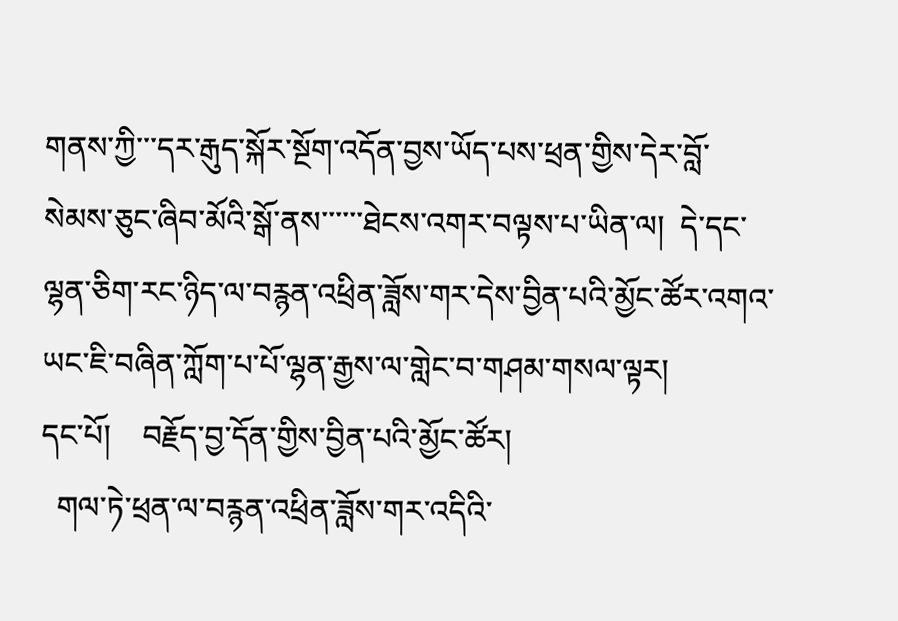གནས་ཀྱི་་་དར་རྒུད་སྐོར་སྔོག་འདོན་བྱས་ཡོད་པས་ཕྲན་གྱིས་དེར་བློ་སེམས་ཅུང་ཞིབ་མོའི་སྒོ་ནས་་་་་་ཐེངས་འགར་བལྟས་པ་ཡིན་ལ།  དེ་དང་ལྷན་ཅིག་རང་ཉིད་ལ་བརྙན་འཕྲིན་ཟློས་གར་དེས་བྱིན་པའི་མྱོང་ཚོར་འགའ་ཡང་ཇི་བཞིན་ཀློག་པ་པོ་ལྷན་རྒྱས་ལ་གླེང་བ་གཤམ་གསལ་ལྟར།
དང་པོ།    བརྗོད་བྱ་དོན་གྱིས་བྱིན་པའི་མྱོང་ཚོར།
  གལ་ཏེ་ཕྲན་ལ་བརྙན་འཕྲིན་ཟློས་གར་འདིའི་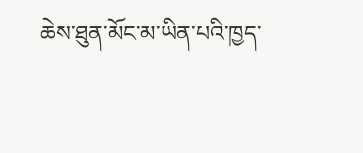ཆེས་ཐུན་མོང་མ་ཡིན་པའི་ཁྱད་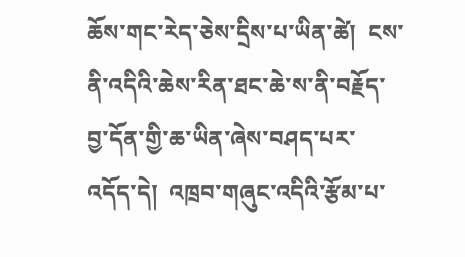ཆོས་གང་རེད་ཅེས་དྲིས་པ་ཡིན་ཚེ།  ངས་ནི་འདིའི་ཆེས་རིན་ཐང་ཆེ་ས་ནི་བརྗོད་བྱ་དོན་གྱི་ཆ་ཡིན་ཞེས་བཤད་པར་འདོད་དེ།  འཁྲབ་གཞུང་འདིའི་རྩོམ་པ་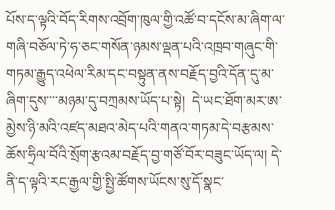པོས་ད་ལྟའི་བོད་རིགས་འབྲོག་ཁུལ་གྱི་འཚོ་བ་དངོས་མ་ཞིག་ལ་གཞི་བཅོལ་ཏེ་ཧ་ཅང་གསོན་ཉམས་ལྡན་པའི་འཁྲབ་གཞུང་གི་གཏམ་རྒྱུད་འཕེལ་རིམ་དང་བསྟུན་ནས་བརྗོད་བྱའི་དོན་དུ་མ་ཞིག་དུས་་་་མཉམ་དུ་བཀྲམས་ཡོད་པ་སྟེ།  དེ་ཡང་ཐོག་མར་ཨ་མྱེས་ཉི་མའི་འཛད་མཐའ་མེད་པའི་གནའ་གཏམ་དེ་བརྩམས་ཆོས་ཧྲིལ་བོའི་སྲོག་རྩའམ་བརྗོད་བྱ་གཙོ་བོར་བཟུང་ཡོད་ལ། དེ་ནི་ད་ལྟའི་རང་རྒྱལ་གྱི་སྤྱི་ཚོགས་ཡོངས་སུ་དོ་སྣང་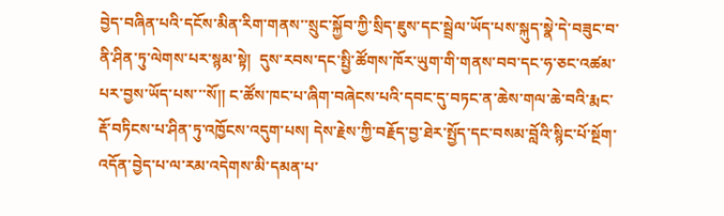བྱེད་བཞིན་པའི་དངོས་མིན་རིག་གནས་་སྲུང་སྐྱོབ་ཀྱི་སྲིད་ཇུས་དང་སྦྲེལ་ཡོད་པས་སྐུད་སྣེ་དེ་བཟུང་བ་ནི་ཤིན་ཏུ་ལེགས་པར་སྙམ་སྟེ།  དུས་རབས་དང་སྤྱི་ཚོགས་ཁོར་ཡུག་གི་གནས་བབ་དང་ཧ་ཅང་འཚམ་པར་བྱས་ཡོད་པས་་་སོ།། ང་ཚོས་ཁང་པ་ཞིག་བཞེངས་པའི་དབང་དུ་བཏང་ན་ཆེས་གལ་ཆེ་བའི་རྨང་རྡོ་བཏིངས་པ་ཤིན་ཏུ་འཁྱོངས་འདུག་པས། དེས་རྗེས་ཀྱི་བརྗོད་བྱ་ཐེར་སྤྱོད་དང་བསམ་བློའི་སྙིང་པོ་སྔོག་འདོན་བྱེད་པ་ལ་རམ་འདེགས་མི་དམན་པ་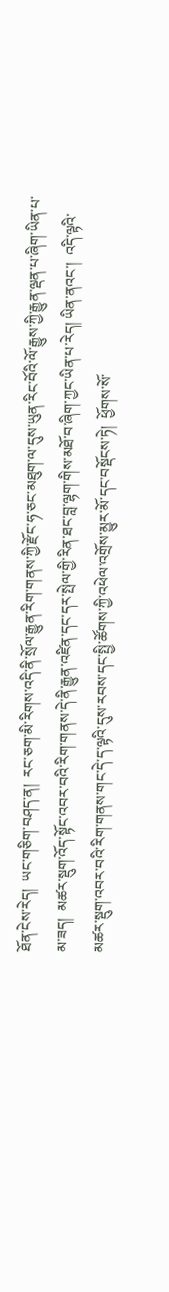ཐོན་ངེས་རེད།  ཡང་གཅིག་བཤད་ན།  རང་ཅག་མི་རིགས་འདི་ནི་སྲོལ་རྒྱུན་རིག་གནས་ཀྱི་རྫོང་ཧ་ཅང་མཐུག་ལ་དུས་ཡུན་རིང་བོའི་ལོ་རྒྱུས་ཀྱི་རྒྱུན་ལྡན་པ་ཞིག་ཡིན་པ་མ་ཟད།  མཚར་སྡུག་འོད་སྟོང་འབར་བའི་རིག་གནས་དེ་ནི་རྒྱུན་འཛིན་དང་དར་སྤེལ་གྱི་རིན་ཐང་བླ་ལྷག་གིས་མཐོ་བ་ཞིག་ཀྱང་ཡིན་པ་རེད། ཡིན་ནའང་།  འདི་ལྟའི་མཚར་སྡུག་འབར་བའི་རིག་གནས་གང་དེ་ད་ལྟའི་དུས་རབས་དང་སྤྱི་ཚོགས་ཀྱི་འཕེལ་འགྲོས་མྱུར་མོ་དང་བསྡོངས་ཏེ།  ཕྱོགས་སོ་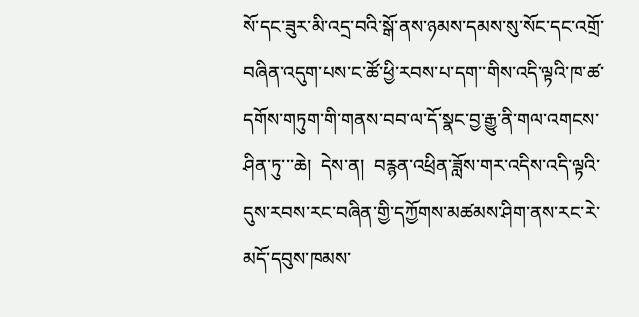སོ་དང་ཟུར་མི་འདྲ་བའི་སྒོ་ནས་ཉམས་དམས་སུ་སོང་དང་འགྲོ་བཞིན་འདུག་པས་ང་ཚོ་ཕྱི་རབས་པ་དག་་གིས་འདི་ལྟའི་ཁ་ཚ་དགོས་གཏུག་གི་གནས་བབ་ལ་དོ་སྣང་བྱ་རྒྱུ་ནི་གལ་འགངས་ཤིན་ཏུ་་་ཆེ།  དེས་ན།  བརྙན་འཕྲིན་ཟློས་གར་འདིས་འདི་ལྟའི་དུས་རབས་རང་བཞིན་གྱི་དཀྱོགས་མཚམས་ཤིག་ནས་རང་རེ་མདོ་དབུས་ཁམས་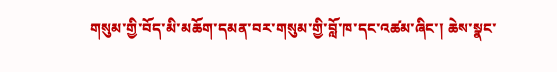གསུམ་གྱི་བོད་མི་མཆོག་དམན་བར་གསུམ་གྱི་བློ་ཁ་དང་འཚམ་ཞིང་། ཆེས་སྣང་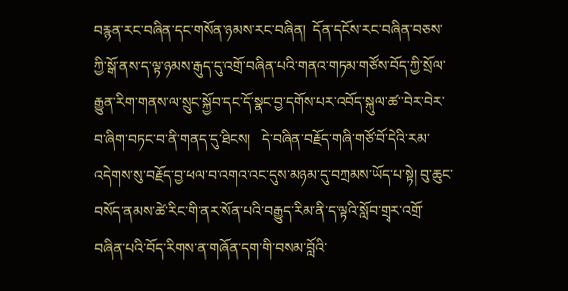བརྙན་རང་བཞིན་དང་གསོན་ཉམས་རང་བཞིན།  དོན་དངོས་རང་བཞིན་བཅས་ཀྱི་སྒོ་ནས་ད་ལྟ་ཉམས་རྒུད་དུ་འགྲོ་བཞིན་པའི་གནའ་གཏམ་གཙོས་བོད་ཀྱི་སྲོལ་རྒྱུན་རིག་གནས་ལ་སྲུང་སྐྱོབ་དང་དོ་སྣང་བྱ་དགོས་པར་འབོད་སྐུལ་ཚ་་བེར་བེར་བ་ཞིག་བཏང་བ་ནི་གནད་དུ་ཐིངས།   དེ་བཞིན་བརྗོད་གཞི་གཙོ་བོ་དེའི་རམ་འདེགས་སུ་བརྗོད་བྱ་ཕལ་བ་འགའ་འང་དུས་མཉམ་དུ་བཀྲམས་ཡོད་པ་སྟེ། བུ་ཆུང་བསོད་ནམས་ཚེ་རིང་གི་ནར་སོན་པའི་བརྒྱུད་རིམ་ནི་ད་ལྟའི་སློབ་གྲྭར་འགྲོ་བཞིན་པའི་བོད་རིགས་ན་གཞོན་དག་གི་བསམ་བློའི་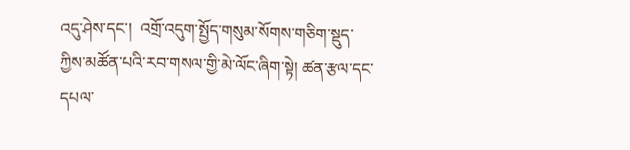འདུ་ཤེས་དང་།  འགྲོ་འདུག་སྤྱོད་གསུམ་སོགས་གཅིག་སྡུད་ཀྱིས་མཚོན་པའི་རབ་གསལ་གྱི་མེ་ལོང་ཞིག་སྟེ། ཚན་རྩལ་དང་དཔལ་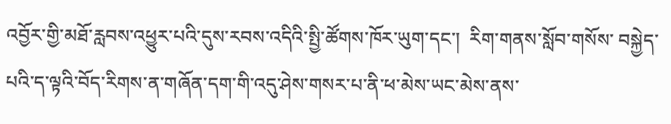འབྱོར་གྱི་མཐོ་རླབས་འཕྱུར་པའི་དུས་རབས་འདིའི་སྤྱི་ཚོགས་ཁོར་ཡུག་དང་།  རིག་གནས་སློབ་གསོས་ བསྐྱེད་པའི་ད་ལྟའི་བོད་རིགས་ན་གཞོན་དག་གི་འདུ་ཤེས་གསར་པ་ནི་ཕ་མེས་ཡང་མེས་ནས་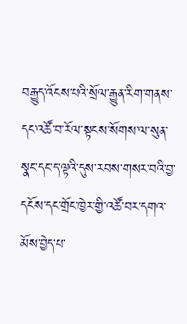བརྒྱུད་འོངས་པའི་སྲོལ་རྒྱུན་རིག་གནས་དང་འཚོ་བ་རོལ་སྟངས་སོགས་ལ་སུན་སྣང་དང་ད་ལྟའི་དུས་རབས་གསར་བའི་བྱ་དངོས་དང་གྲོང་ཁྱེར་གྱི་འཚོ་བར་དགའ་མོས་བྱེད་པ་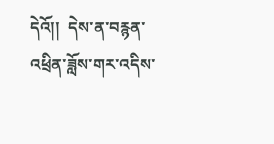དེའོ།།  དེས་ན་བརྙན་འཕྲིན་ཟློས་གར་འདིས་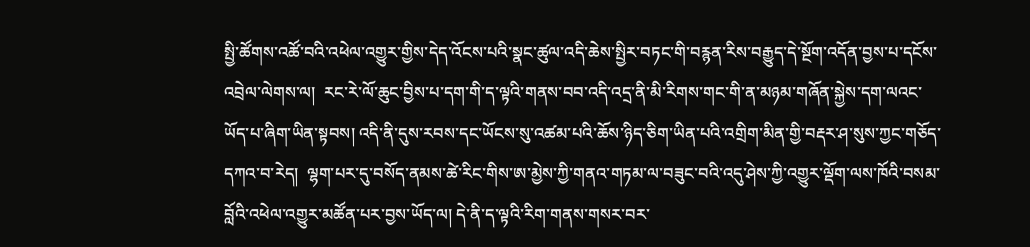སྤྱི་ཚོགས་འཚོ་བའི་འཕེལ་འགྱུར་གྱིས་དེད་འོངས་པའི་སྣང་ཚུལ་འདི་ཆེས་སྤྱིར་བཏང་གི་བརྙན་རིས་བརྒྱུད་དེ་སྔོག་འདོན་བྱས་པ་དངོས་འབྲེལ་ལེགས་ལ།  རང་རེ་ལོ་ཆུང་བྱིས་པ་དག་གི་ད་ལྟའི་གནས་བབ་འདི་འདྲ་ནི་མི་རིགས་གང་གི་ན་མཉམ་གཞོན་སྐྱེས་དག་ལའང་ཡོད་པ་ཞིག་ཡིན་སྟབས། འདི་ནི་དུས་རབས་དང་ཡོངས་སུ་འཚམ་པའི་ཆོས་ཉིད་ཅིག་ཡིན་པའི་འགྲིག་མིན་གྱི་བརྡར་ཤ་སུས་ཀྱང་གཅོད་དཀའ་བ་རེད།  ལྷག་པར་དུ་བསོད་ནམས་ཚེ་རིང་གིས་ཨ་མྱེས་ཀྱི་གནའ་གཏམ་ལ་བཟུང་བའི་འདུ་ཤེས་ཀྱི་འགྱུར་ལྡོག་ལས་ཁོའི་བསམ་བློའི་འཕེལ་འགྱུར་མཚོན་པར་བྱས་ཡོད་ལ། དེ་ནི་ད་ལྟའི་རིག་གནས་གསར་བར་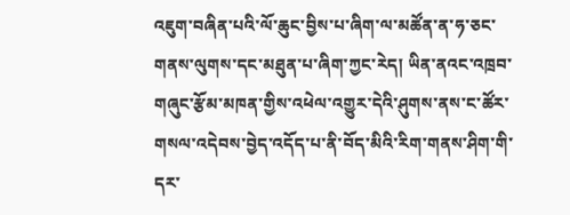འཇུག་བཞིན་པའི་ལོ་ཆུང་བྱིས་པ་ཞིག་ལ་མཚོན་ན་ཧ་ཅང་གནས་ལུགས་དང་མཐུན་པ་ཞིག་ཀྱང་རེད། ཡིན་ནའང་འཁྲབ་གཞུང་རྩོམ་མཁན་གྱིས་འཕེལ་འགྱུར་དེའི་ཤུགས་ནས་ང་ཚོར་གསལ་འདེབས་བྱེད་འདོད་པ་ནི་བོད་མིའི་རིག་གནས་ཤིག་གི་དར་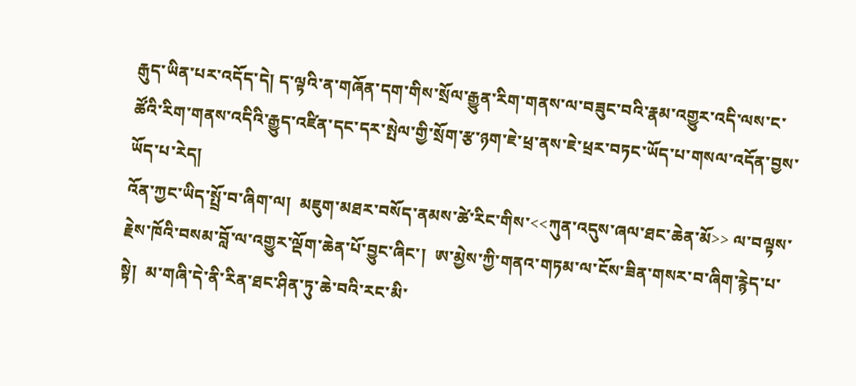རྒུད་ཡིན་པར་འདོད་དེ། ད་ལྟའི་ན་གཞོན་དག་གིས་སྲོལ་རྒྱུན་རིག་གནས་ལ་བཟུང་བའི་རྣམ་འགྱུར་འདི་ལས་ང་ཚོའི་རིག་གནས་འདིའི་རྒྱུད་འཛིན་དང་དར་སྤེལ་གྱི་སྲོག་རྩ་ཉག་ཇེ་ཕྲ་ནས་ཇེ་ཕྲར་བཏང་ཡོད་པ་གསལ་འདོན་བྱས་ཡོད་པ་རེད།
འོན་ཀྱང་ཡིད་སྤྲོ་བ་ཞིག་ལ།  མཇུག་མཐར་བསོད་ནམས་ཚེ་རིང་གིས་<<ཀུན་འདུས་ཞལ་ཐང་ཆེན་མོ>> ལ་བལྟས་རྗེས་ཁོའི་བསམ་བློ་ལ་འགྱུར་ལྡོག་ཆེན་པོ་བྱུང་ཞིང་།  ཨ་མྱེས་ཀྱི་གནའ་གཏམ་ལ་ངོས་ཟིན་གསར་བ་ཞིག་རྙེད་པ་སྟེ།  མ་གཞི་དེ་ནི་རིན་ཐང་ཤིན་ཏུ་ཆེ་བའི་རང་མི་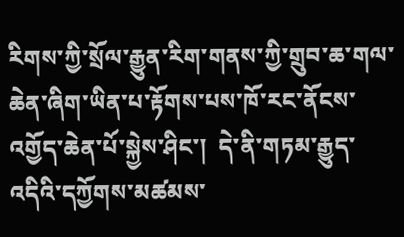རིགས་ཀྱི་སྲོལ་རྒྱུན་རིག་གནས་ཀྱི་གྲུབ་ཆ་གལ་ཆེན་ཞིག་ཡིན་པ་རྟོགས་པས་ཁོ་རང་ནོངས་འགྱོད་ཆེན་པོ་སྐྱེས་ཤིང་།  དེ་ནི་གཏམ་རྒྱུད་འདིའི་དཀྱོགས་མཚམས་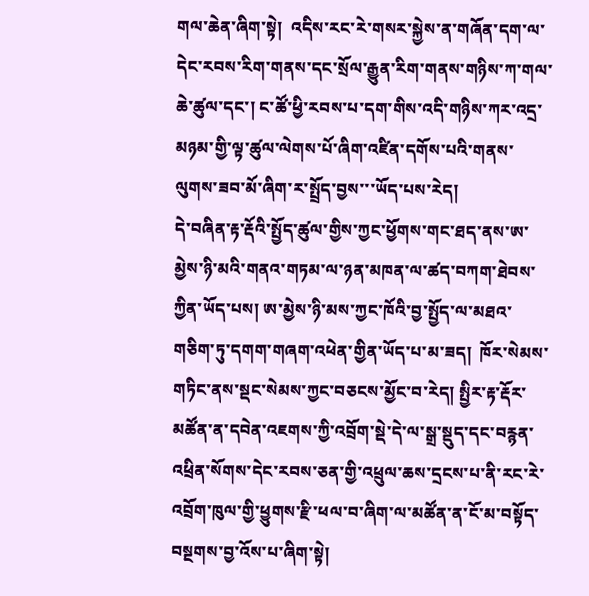གལ་ཆེན་ཞིག་སྟེ།  འདིས་རང་རེ་གསར་སྐྱེས་ན་གཞོན་དག་ལ་དེང་རབས་རིག་གནས་དང་སྲོལ་རྒྱུན་རིག་གནས་གཉིས་ཀ་གལ་ཆེ་ཚུལ་དང་། ང་ཚོ་ཕྱི་རབས་པ་དག་གིས་འདི་གཉིས་ཀར་འདྲ་མཉམ་གྱི་ལྟ་ཚུལ་ལེགས་པོ་ཞིག་འཛིན་དགོས་པའི་གནས་ལུགས་ཟབ་མོ་ཞིག་ར་སྤྲོད་བྱས་་་ཡོད་པས་རེད།
དེ་བཞིན་རྟ་རྡོའི་སྤྱོད་ཚུལ་གྱིས་ཀྱང་ཕྱོགས་གང་ཐད་ནས་ཨ་མྱེས་ཉི་མའི་གནའ་གཏམ་ལ་ཉན་མཁན་ལ་ཚད་བཀག་ཐེབས་ཀྱིན་ཡོད་པས། ཨ་མྱེས་ཉི་མས་ཀྱང་ཁོའི་བྱ་སྤྱོད་ལ་མཐའ་གཅིག་ཏུ་དགག་གཞག་འཕེན་གྱིན་ཡོད་པ་མ་ཟད།  ཁོར་སེམས་གཏིང་ནས་སྡང་སེམས་ཀྱང་བཅངས་མྱོང་བ་རེད། སྤྱིར་རྟ་རྡོར་མཚོན་ན་དབེན་འཇགས་ཀྱི་འབྲོག་སྡེ་དེ་ལ་སྒྲ་སྡུད་དང་བརྙན་འཕྲིན་སོགས་དེང་རབས་ཅན་གྱི་འཕྲུལ་ཆས་དྲངས་པ་ནི་རང་རེ་འབྲོག་ཁུལ་གྱི་ཕྱུགས་རྫི་ཕལ་བ་ཞིག་ལ་མཚོན་ན་ངོ་མ་བསྟོད་བསྔགས་བྱ་འོས་པ་ཞིག་སྟེ།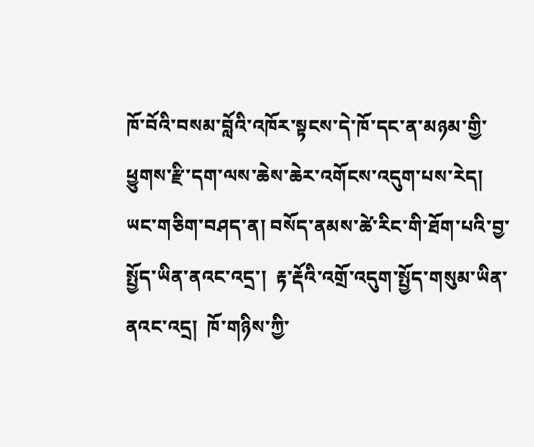ཁོ་བོའི་བསམ་བློའི་འཁོར་སྟངས་དེ་ཁོ་དང་ན་མཉམ་གྱི་ཕྱུགས་རྫི་དག་ལས་ཆེས་ཆེར་འགོངས་འདུག་པས་རེད།  ཡང་གཅིག་བཤད་ན། བསོད་ནམས་ཚེ་རིང་གི་ཐོག་པའི་བྱ་སྤྱོད་ཡིན་ནའང་འདྲ་།  རྟ་རྡོའི་འགྲོ་འདུག་སྤྱོད་གསུམ་ཡིན་ནའང་འདྲ།  ཁོ་གཉིས་ཀྱི་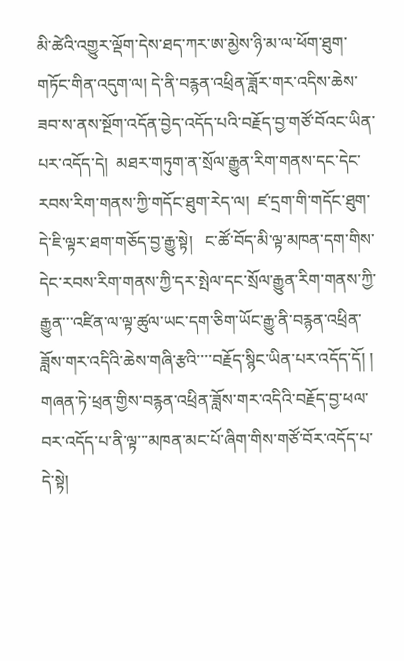མི་ཚེའི་འགྱུར་ལྡོག་དེས་ཐད་ཀར་ཨ་མྱེས་ཉི་མ་ལ་ཕོག་ཐུག་གཏོང་གིན་འདུག་ལ། དེ་ནི་བརྙན་འཕྲིན་ཟློར་གར་འདིས་ཆེས་ཟབ་ས་ནས་སྔོག་འདོན་བྱེད་འདོད་པའི་བརྗོད་བྱ་གཙོ་བོའང་ཡིན་པར་འདོད་དེ།  མཐར་གཏུག་ན་སྲོལ་རྒྱུན་རིག་གནས་དང་དེང་རབས་རིག་གནས་ཀྱི་གདོང་ཐུག་རེད་ལ།  ཛ་དྲག་གི་གདོང་ཐུག་དེ་ཇི་ལྟར་ཐག་གཅོད་བྱ་རྒྱུ་སྟེ།   ང་ཚོ་བོད་མི་ལྟ་མཁན་དག་གིས་དེང་རབས་རིག་གནས་ཀྱི་དར་སྤེལ་དང་སྲོལ་རྒྱུན་རིག་གནས་ཀྱི་རྒྱུན་་་འཛིན་ལ་ལྟ་ཚུལ་ཡང་དག་ཅིག་ཡོང་རྒྱུ་ནི་བརྙན་འཕྲིན་ཟློས་གར་འདིའི་ཆེས་གཞི་རྩའི་་་་བརྗོད་སྙིང་ཡིན་པར་འདོད་དོ། །
གཞན་ཏེ་ཕྲན་གྱིས་བརྙན་འཕྲིན་ཟློས་གར་འདིའི་བརྗོད་བྱ་ཕལ་བར་འདོད་པ་ནི་ལྟ་་་མཁན་མང་པོ་ཞིག་གིས་གཙོ་བོར་འདོད་པ་དེ་སྟེ།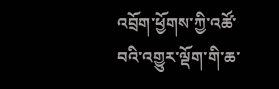འབྲོག་ཕྱོགས་ཀྱི་འཚོ་བའི་འགྱུར་ལྡོག་གི་ཆ་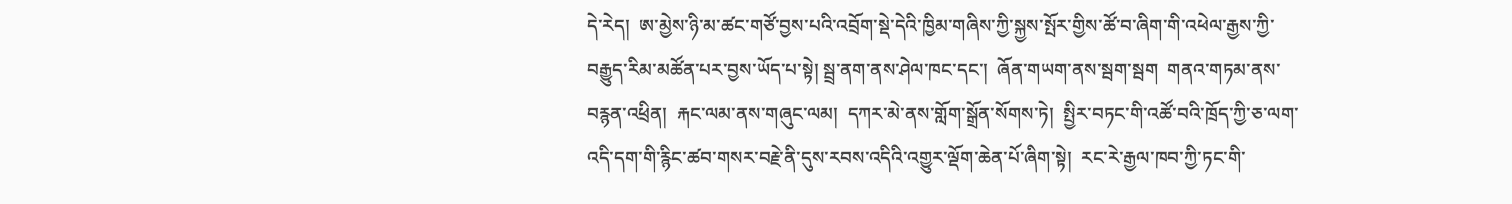དེ་རེད།  ཨ་མྱེས་ཉི་མ་ཚང་གཙོ་བྱས་པའི་འབྲོག་སྡེ་དེའི་ཁྱིམ་གཞིས་ཀྱི་སྐྱས་སྤོར་གྱིས་ཚོ་བ་ཞིག་གི་འཕེལ་རྒྱས་ཀྱི་བརྒྱུད་རིམ་མཚོན་པར་བྱས་ཡོད་པ་སྟེ། སྦྲ་ནག་ནས་ཤེལ་ཁང་དང་།  ཞོན་གཡག་ནས་སྦག་སྦག  གནའ་གཏམ་ནས་བརྙན་འཕྲིན།  རྐང་ལམ་ནས་གཞུང་ལམ།  དཀར་མེ་ནས་གློག་སྒྲོན་སོགས་ཏེ།  སྤྱིར་བཏང་གི་འཚོ་བའི་ཁྲོད་ཀྱི་ཅ་ལག་འདི་དག་གི་རྙིང་ཚབ་གསར་བརྗེ་ནི་དུས་རབས་འདིའི་འགྱུར་ལྡོག་ཆེན་པོ་ཞིག་སྟེ།  རང་རེ་རྒྱལ་ཁབ་ཀྱི་ཏང་གི་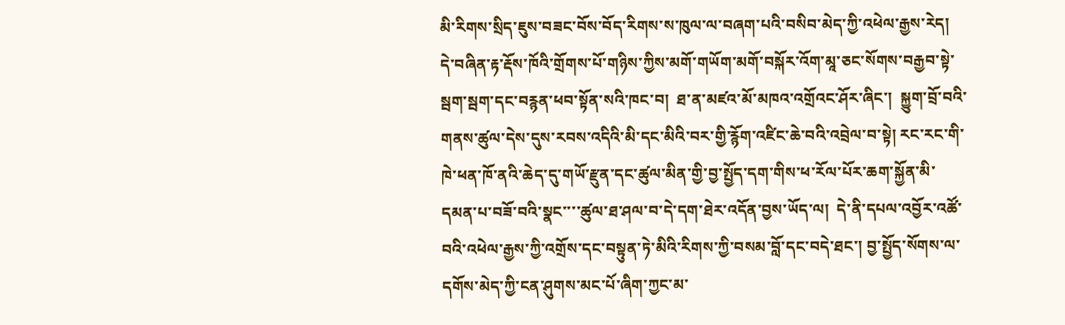མི་རིགས་སྲིད་ཇུས་བཟང་བོས་བོད་རིགས་ས་ཁུལ་ལ་བཞག་པའི་བསིབ་མེད་ཀྱི་འཕེལ་རྒྱས་རེད།  དེ་བཞིན་རྟ་རྡོས་ཁོའི་གྲོགས་པོ་གཉིས་ཀྱིས་མགོ་གཡོག་མགོ་བསྐོར་འོག་མཱ་ཅང་སོགས་བརྒྱབ་སྟེ་སྦག་སྦག་དང་བརྙན་ཕབ་སྟོན་སའི་ཁང་བ།  ཐ་ན་མཛའ་མོ་མཁའ་འགྲོའང་ཤོར་ཞིང་།  སྐྱུག་བྲོ་བའི་གནས་ཚུལ་དེས་དུས་རབས་འདིའི་མི་དང་མིའི་བར་གྱི་རྙོག་འཛིང་ཆེ་བའི་འབྲེལ་བ་སྟེ། རང་རང་གི་ཁེ་ཕན་ཁོ་ནའི་ཆེད་དུ་གཡོ་རྫུན་དང་ཚུལ་མིན་གྱི་བྱ་སྤྱོད་དག་གིས་ཕ་རོལ་པོར་ཆག་སྐྱོན་མི་དམན་པ་བཟོ་བའི་སྣང་་་་ཚུལ་ཐ་ཤལ་བ་དེ་དག་ཐེར་འདོན་བྱས་ཡོད་ལ།  དེ་ནི་དཔལ་འབྱོར་འཚོ་བའི་འཕེལ་རྒྱས་ཀྱི་འགྲོས་དང་བསྟུན་ཏེ་མིའི་རིགས་ཀྱི་བསམ་བློ་དང་བདེ་ཐང་། བྱ་སྤྱོད་སོགས་ལ་དགོས་མེད་ཀྱི་ངན་ཤུགས་མང་པོ་ཞིག་ཀྱང་མ་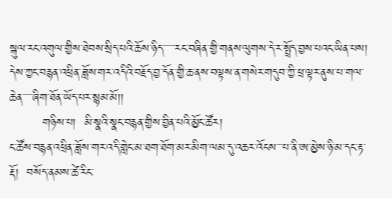སྐུལ་རང་འགུལ་གྱིས་ཐེབས་སྲིད་པའི་ཆོས་ཉིད་་་་་་རང་བཞིན་གྱི་གནས་ལུགས་དེ་ར་སྤྲོད་བྱས་པའང་ཡིན་པས།  དེས་ཀྱང་བརྙན་འཕྲིན་ཟློས་གར་འདིའི་བརྗོད་བྱ་དོན་གྱི་ཆ་ནས་བལྟས་ན་གསེར་གདུབ་ཀྱི་ཕྲ་ལྟར་ནུས་པ་གལ་ཆེན་་་་་ཞིག་ཐོན་ཡོད་པར་སྙམ་མོ།།
        གཉིས་པ།  མི་སྣའི་སྣང་བརྙན་གྱིས་བྱིན་པའི་མྱོང་ཚོར།
ང་ཚོས་བརྙན་འཕྲིན་ཟློས་གར་འདི་གླེང་མ་ཐག་ཐོག་མར་མིག་ལམ་དུ་འཆར་འོངས་་་པ་ནི་ཨ་མྱེས་ཉི་མ་དང་རྟ་རྡོ།  བསོད་ནམས་ཚེ་རིང་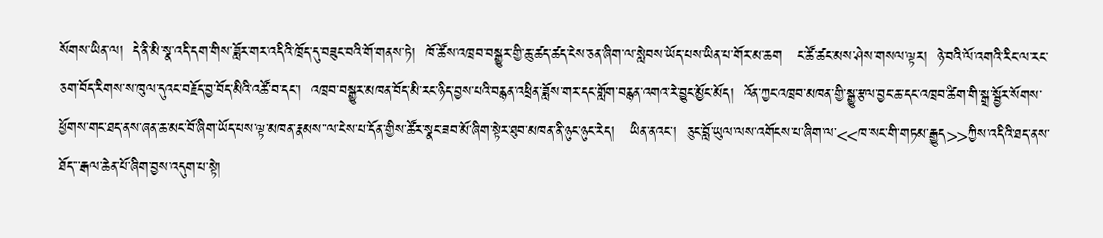སོགས་ཡིན་ལ།  དེ་ནི་མི་སྣ་འདི་དག་གིས་ཟློར་གར་འདིའི་ཁྲོད་དུ་བཟུང་བའི་གོ་གནས་ཏེ།  ཁོ་ཚོས་འཁྲབ་བསྒྱུར་གྱི་ཆུ་ཚད་ཚད་ངེས་ཅན་ཞིག་ལ་སླེབས་ཡོད་པས་ཡིན་པ་གོར་མ་ཆག   ང་ཚོ་ཚང་མས་ཤེས་གསལ་ལྟར།  ཉེ་བའི་ལོ་འགའི་རིང་ལ་རང་ཅག་བོད་རིགས་ས་ཁུལ་དུའང་བརྗོད་བྱ་བོད་མིའི་འཚོ་བ་དང་།  འཁྲབ་བསྒྱུར་མཁན་བོད་མི་རང་ཉིད་བྱས་པའི་བརྙན་འཕྲིན་ཟློས་གར་དང་གློག་བརྙན་འགའ་རེ་བྱུང་མྱོང་མོད།  འོན་ཀྱང་འཁྲབ་མཁན་གྱི་སྒྱུ་རྩལ་བྱང་ཆ་དང་འཁྲབ་ཚིག་གི་སྒྲ་སྦྱོར་སོགས་ཕྱོགས་གང་ཐད་ནས་ཞན་ཆ་མང་བོ་ཞིག་ཡོད་པས་ལྟ་མཁན་རྣམས་་ལ་ངེས་པ་དོན་གྱིས་ཚོར་སྣང་ཟབ་མོ་ཞིག་སྟེར་ཐུབ་མཁན་ནི་ཉུང་ཉུང་རེད།   ཡིན་ནའང་།  ཅུང་བློ་ཡུལ་ལས་འགོངས་པ་ཞིག་ལ་<<ཁ་སང་གི་གཏམ་རྒྱུད>>ཀྱིས་འདིའི་ཐད་ནས་ཐོད་་་རྒལ་ཆེན་པོ་ཞིག་བྱས་འདུག་པ་སྟེ།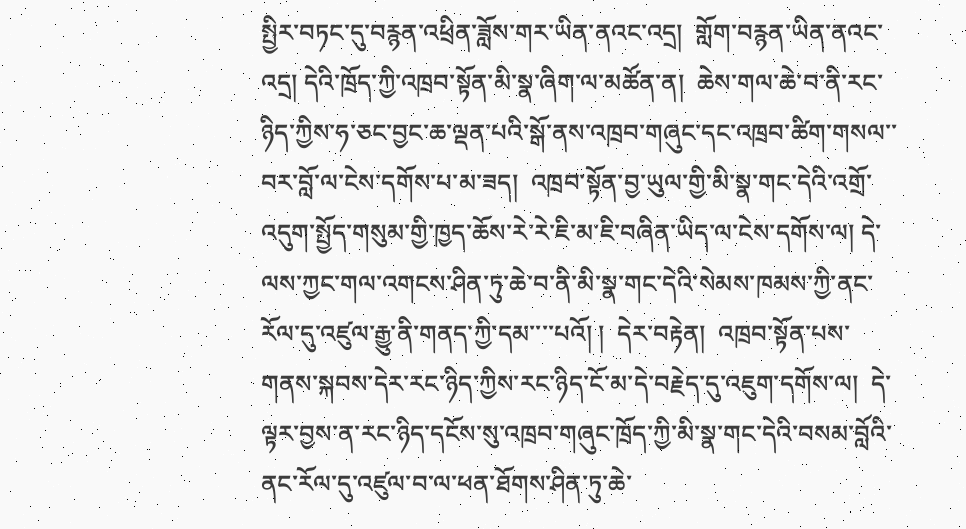སྤྱིར་བཏང་དུ་བརྙན་འཕྲིན་ཟློས་གར་ཡིན་ནའང་འདྲ།  གློག་བརྙན་ཡིན་ནའང་འདྲ། དེའི་ཁྲོད་ཀྱི་འཁྲབ་སྟོན་མི་སྣ་ཞིག་ལ་མཚོན་ན།  ཆེས་གལ་ཆེ་བ་ནི་རང་ཉིད་ཀྱིས་ཧ་ཅང་བྱང་ཆ་ལྡན་པའི་སྒོ་ནས་འཁྲབ་གཞུང་དང་འཁྲབ་ཚིག་གསལ་་བར་བློ་ལ་ངེས་དགོས་པ་མ་ཟད།  འཁྲབ་སྟོན་བྱ་ཡུལ་གྱི་མི་སྣ་གང་དེའི་འགྲོ་འདུག་སྤྱོད་གསུམ་གྱི་ཁྱད་ཆོས་རེ་རེ་ཇི་མ་ཇི་བཞིན་ཡིད་ལ་ངེས་དགོས་ལ། དེ་ལས་ཀྱང་གལ་འགངས་ཤིན་ཏུ་ཆེ་བ་ནི་མི་སྣ་གང་དེའི་སེམས་ཁམས་ཀྱི་ནང་རོལ་དུ་འཛུལ་རྒྱུ་ནི་གནད་ཀྱི་དམ་་་་པའོ། །  དེར་བརྟེན།  འཁྲབ་སྟོན་པས་གནས་སྐབས་དེར་རང་ཉིད་ཀྱིས་རང་ཉིད་ངོ་མ་དེ་བརྗེད་དུ་འཇུག་དགོས་ལ།  དེ་ལྟར་བྱས་ན་རང་ཉིད་དངོས་སུ་འཁྲབ་གཞུང་ཁྲོད་ཀྱི་མི་སྣ་གང་དེའི་བསམ་བློའི་ནང་རོལ་དུ་འཛུལ་བ་ལ་ཕན་ཐོགས་ཤིན་ཏུ་ཆེ་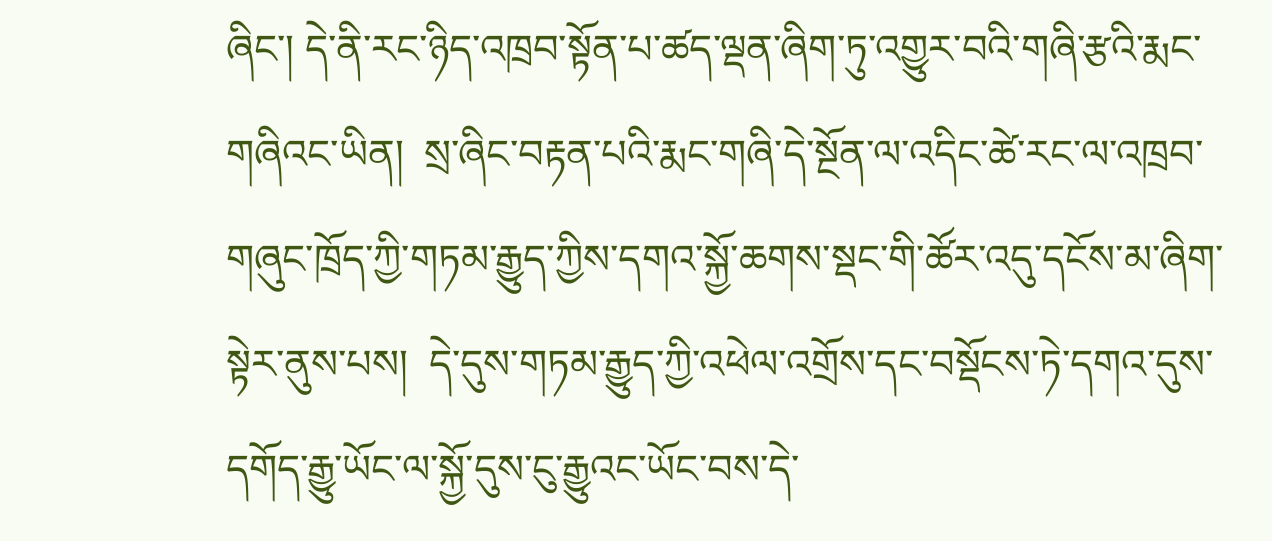ཞིང་། དེ་ནི་རང་ཉིད་འཁྲབ་སྟོན་པ་ཚད་ལྡན་ཞིག་ཏུ་འགྱུར་བའི་གཞི་རྩའི་རྨང་གཞིའང་ཡིན།  སྲ་ཞིང་བརྟན་པའི་རྨང་གཞི་དེ་སྔོན་ལ་འདིང་ཚེ་རང་ལ་འཁྲབ་གཞུང་ཁྲོད་ཀྱི་གཏམ་རྒྱུད་ཀྱིས་དགའ་སྐྱོ་ཆགས་སྡང་གི་ཚོར་འདུ་དངོས་མ་ཞིག་སྟེར་ནུས་པས།  དེ་དུས་གཏམ་རྒྱུད་ཀྱི་འཕེལ་འགྲོས་དང་བསྡོངས་ཏེ་དགའ་དུས་དགོད་རྒྱུ་ཡོང་ལ་སྐྱོ་དུས་ངུ་རྒྱུའང་ཡོང་བས་དེ་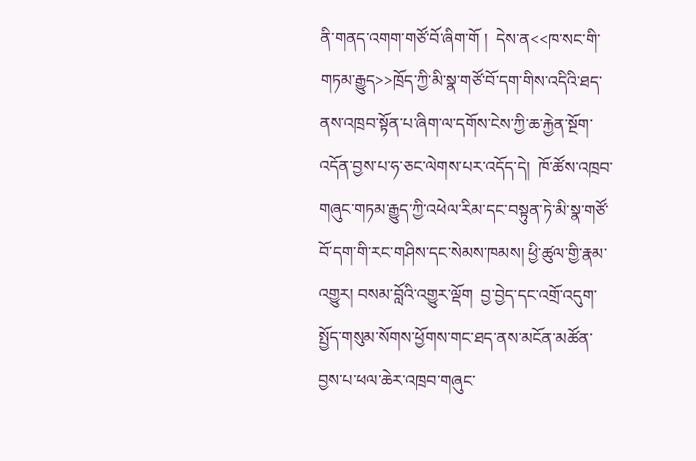ནི་གནད་འགག་གཙོ་བོ་ཞིག་གོ །  དེས་ན<<ཁ་སང་གི་གཏམ་རྒྱུད>>ཁྲོད་ཀྱི་མི་སྣ་གཙོ་བོ་དག་གིས་འདིའི་ཐད་ནས་འཁྲབ་སྟོན་པ་ཞིག་ལ་དགོས་ངེས་ཀྱི་ཆ་རྐྱེན་སྔོག་འདོན་བྱས་པ་ཧ་ཅང་ལེགས་པར་འདོད་དེ།  ཁོ་ཚོས་འཁྲབ་གཞུང་གཏམ་རྒྱུད་ཀྱི་འཕེལ་རིམ་དང་བསྟུན་ཏེ་མི་སྣ་གཙོ་བོ་དག་གི་རང་གཤིས་དང་སེམས་ཁམས། ཕྱི་ཚུལ་གྱི་རྣམ་འགྱུར། བསམ་བློའི་འགྱུར་ལྡོག  བྱ་བྱེད་དང་འགྲོ་འདུག་སྤྱོད་གསུམ་སོགས་ཕྱོགས་གང་ཐད་ནས་མངོན་མཚོན་བྱས་པ་ཕལ་ཆེར་འཁྲབ་གཞུང་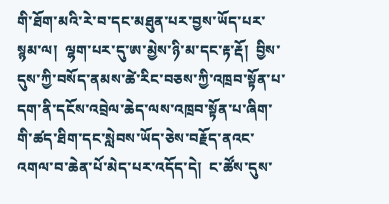གི་ཐོག་མའི་རེ་བ་དང་མཐུན་པར་བྱས་ཡོད་པར་སྙམ་ལ།  ལྷག་པར་དུ་ཨ་མྱེས་ཉི་མ་དང་རྟ་རྡོ།  བྱིས་དུས་ཀྱི་བསོད་ནམས་ཚེ་རིང་བཅས་ཀྱི་འཁྲབ་སྟོན་པ་དག་ནི་དངོས་འབྲེལ་ཆེད་ལས་འཁྲབ་སྟོན་པ་ཞིག་གི་ཚད་ཐིག་དང་སླེབས་ཡོད་ཅེས་བརྗོད་ནའང་འགལ་བ་ཆེན་པོ་མེད་པར་འདོད་དེ།  ང་ཚོས་དུས་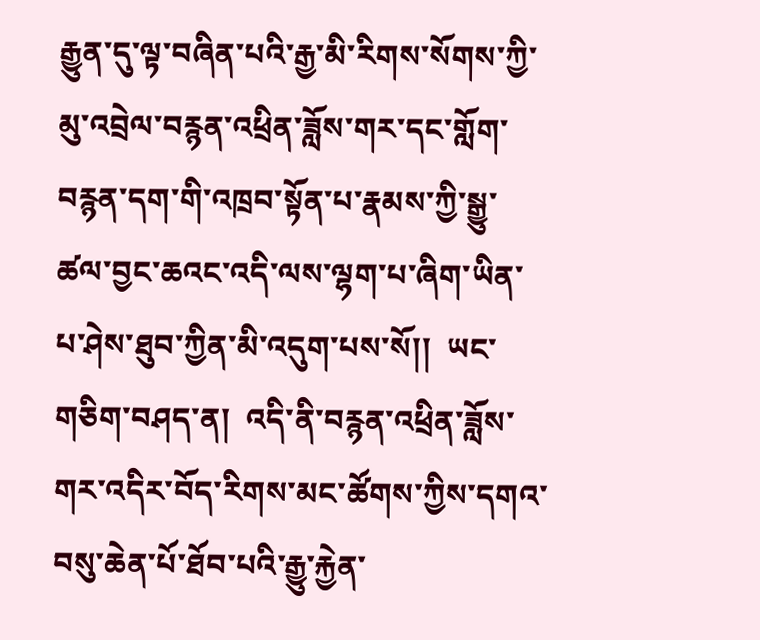རྒྱུན་དུ་ལྟ་བཞིན་པའི་རྒྱ་མི་རིགས་སོགས་ཀྱི་མུ་འབྲེལ་བརྙན་འཕྲིན་ཟློས་གར་དང་གློག་བརྙན་དག་གི་འཁྲབ་སྟོན་པ་རྣམས་ཀྱི་སྒྱུ་ཚལ་བྱང་ཆའང་འདི་ལས་ལྷག་པ་ཞིག་ཡིན་པ་ཤེས་ཐུབ་ཀྱིན་མི་འདུག་པས་སོ།།  ཡང་གཅིག་བཤད་ན།  འདི་ནི་བརྙན་འཕྲིན་ཟློས་གར་འདིར་བོད་རིགས་མང་ཚོགས་ཀྱིས་དགའ་བསུ་ཆེན་པོ་ཐོབ་པའི་རྒྱུ་རྐྱེན་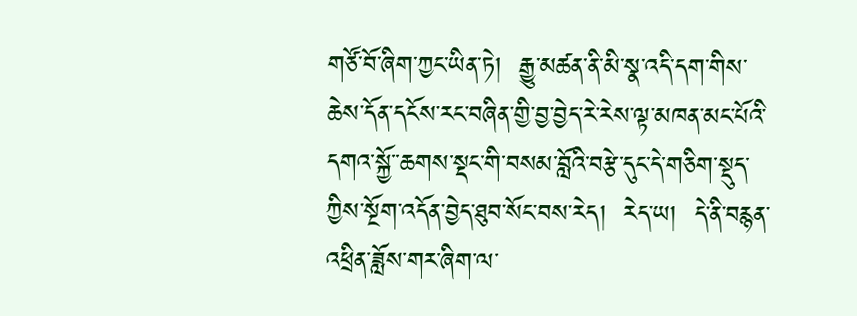གཙོ་བོ་ཞིག་ཀྱང་ཡིན་ཏེ།  རྒྱུ་མཚན་ནི་མི་སྣ་འདི་དག་གིས་ཆེས་དོན་དངོས་རང་བཞིན་གྱི་བྱ་བྱེད་རེ་རེས་ལྟ་མཁན་མང་པོའི་དགའ་སྐྱོ་་ཆགས་སྡང་གི་བསམ་བློའི་བརྩེ་དུང་དེ་གཅིག་སྡུད་ཀྱིས་སྔོག་འདོན་བྱེད་ཐུབ་སོང་བས་རེད།  རེད་ཡ།  དེ་ནི་བརྙན་འཕྲིན་ཟློས་གར་ཞིག་ལ་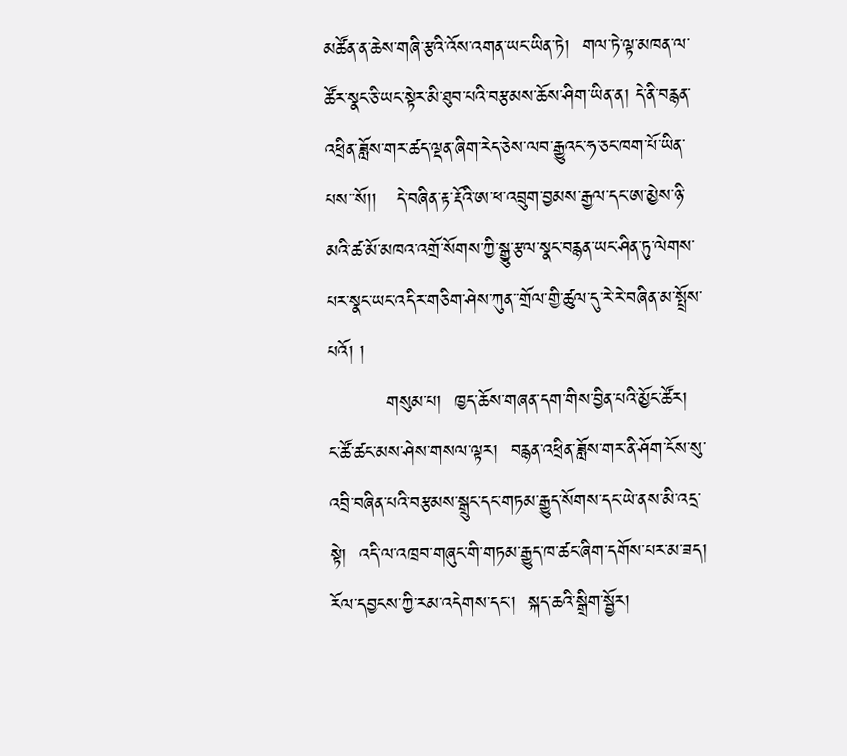མཚོན་ན་ཆེས་གཞི་རྩའི་འོས་འགན་ཡང་ཡིན་ཏེ།  གལ་ཏེ་ལྟ་མཁན་ལ་ཚོར་སྣང་ཅི་ཡང་སྟེར་མི་ཐུབ་པའི་བརྩམས་ཆོས་ཤིག་ཡིན་ན། དེ་ནི་བརྙན་འཕྲིན་ཟློས་གར་ཚད་ལྡན་ཞིག་རེད་ཅེས་ལབ་རྒྱུའང་ཧ་ཅང་ཁག་པོ་ཡིན་པས་་སོ།།   དེ་བཞིན་རྟ་རྡོའི་ཨ་ཕ་འབྲུག་བྱམས་རྒྱལ་དང་ཨ་མྱེས་ཉི་མའི་ཚ་མོ་མཁའ་འགྲོ་སོགས་ཀྱི་སྒྱུ་རྩལ་སྣང་བརྙན་ཡང་ཤིན་ཏུ་ལེགས་པར་སྣང་ཡང་འདིར་གཅིག་ཤེས་ཀུན་་གྲོལ་གྱི་ཚུལ་དུ་རེ་རེ་བཞིན་མ་སྤྲོས་པའོ། །
         གསུམ་པ།  ཁྱད་ཆོས་གཞན་དག་གིས་བྱིན་པའི་མྱོང་ཚོར།
ང་ཚོ་ཚང་མས་ཤེས་གསལ་ལྟར།  བརྙན་འཕྲིན་ཟློས་གར་ནི་ཤོག་ངོས་སུ་འབྲི་བཞིན་པའི་བརྩམས་སྒྲུང་དང་གཏམ་རྒྱུད་སོགས་དང་ཡེ་ནས་མི་འདྲ་སྟེ།  འདི་ལ་འཁྲབ་གཞུང་གི་གཏམ་རྒྱུད་ཁ་ཚང་ཞིག་དགོས་པར་མ་ཟད།  རོལ་དབྱངས་ཀྱི་རམ་འདེགས་དང་།  སྐད་ཆའི་སྒྲིག་སྦྱོར།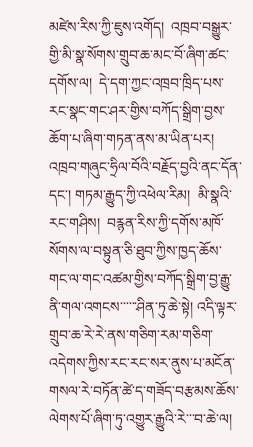མཛེས་རིས་ཀྱི་ཇུས་འགོད།  འཁྲབ་བསྒྱུར་གྱི་མི་སྣ་སོགས་གྲུབ་ཆ་མང་བོ་ཞིག་ཚང་དགོས་ལ།  དེ་དག་ཀྱང་འཁྲབ་ཁྲིད་པས་རང་སྣང་གང་ཤར་གྱིས་བཀོད་སྒྲིག་བྱས་ཆོག་པ་ཞིག་གཏན་ནས་མ་ཡིན་པར།  འཁྲབ་གཞུང་ཧྲིལ་བོའི་བརྗོད་བྱའི་ནང་དོན་དང་། གཏམ་རྒྱུད་ཀྱི་འཕེལ་རིམ།  མི་སྣའི་རང་གཤིས།  བརྙན་རིས་ཀྱི་དགོས་མཁོ་སོགས་ལ་བསྟུན་ཅི་ཐུབ་ཀྱིས་ཁྱད་ཆོས་གང་ལ་གང་འཚམ་གྱིས་བཀོད་སྒྲིག་བྱ་རྒྱུ་ནི་གལ་འགངས་་་་་་ཤིན་ཏུ་ཆེ་སྟེ། འདི་ལྟར་གྲུབ་ཆ་རེ་རེ་ནས་གཅིག་རམ་གཅིག་འདེགས་ཀྱིས་རང་རང་སར་ནུས་པ་མངོན་གསལ་རེ་བཏོན་ཚེ་ད་གཟོད་བརྩམས་ཆོས་ལེགས་པོ་ཞིག་ཏུ་འགྱུར་རྒྱུའི་རེ་་་བ་ཆེ་ལ།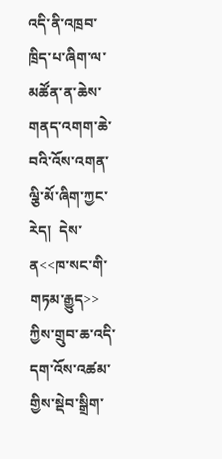འདི་ནི་འཁྲབ་ཁྲིད་པ་ཞིག་ལ་མཚོན་ན་ཆེས་གནད་འགག་ཆེ་བའི་འོས་འགན་ལྕི་མོ་ཞིག་ཀྱང་རེད།  དེས་ན<<ཁ་སང་གི་གཏམ་རྒྱུད>> ཀྱིས་གྲུབ་ཆ་འདི་དག་འོས་འཚམ་གྱིས་སྡེབ་སྒྲིག་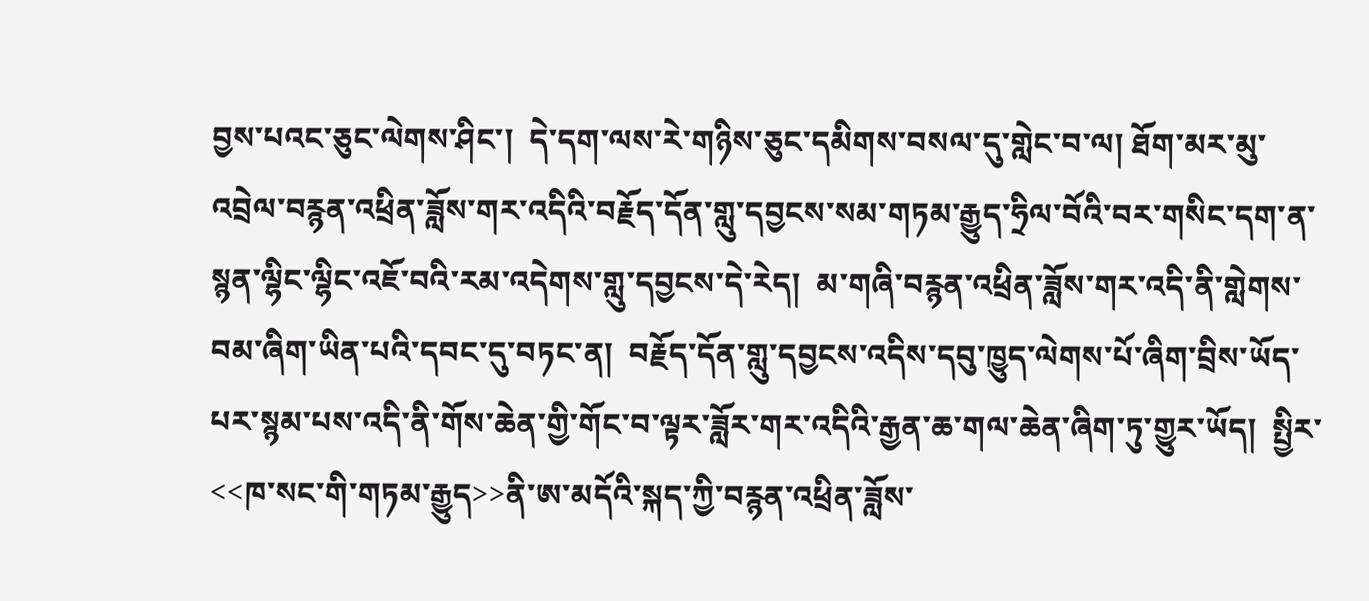བྱས་པའང་ཅུང་ལེགས་ཤིང་།  དེ་དག་ལས་རེ་གཉིས་ཅུང་དམིགས་བསལ་དུ་གླེང་བ་ལ། ཐོག་མར་མུ་འབྲེལ་བརྙན་འཕྲིན་ཟློས་གར་འདིའི་བརྗོད་དོན་གླུ་དབྱངས་སམ་གཏམ་རྒྱུད་ཧྲིལ་བོའི་བར་གསིང་དག་ན་སྙན་ལྷིང་ལྷིང་འཇོ་བའི་རམ་འདེགས་གླུ་དབྱངས་དེ་རེད།  མ་གཞི་བརྙན་འཕྲིན་ཟློས་གར་འདི་ནི་གླེགས་བམ་ཞིག་ཡིན་པའི་དབང་དུ་བཏང་ན།  བརྗོད་དོན་གླུ་དབྱངས་འདིས་དབུ་ཁྱུད་ལེགས་པོ་ཞིག་བྲིས་ཡོད་པར་སྙམ་པས་འདི་ནི་གོས་ཆེན་གྱི་གོང་བ་ལྟར་ཟློར་གར་འདིའི་རྒྱན་ཆ་གལ་ཆེན་ཞིག་ཏུ་གྱུར་ཡོད།  སྤྱིར་<<ཁ་སང་གི་གཏམ་རྒྱུད>>ནི་ཨ་མདོའི་སྐད་ཀྱི་བརྙན་འཕྲིན་ཟློས་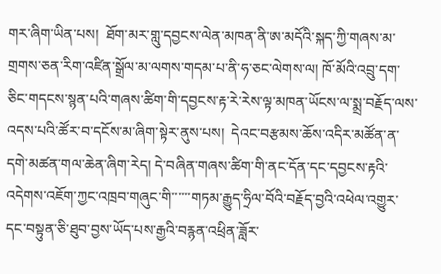གར་ཞིག་ཡིན་པས།  ཐོག་མར་གླུ་དབྱངས་ལེན་མཁན་ནི་ཨ་མདོའི་སྐད་ཀྱི་གཞས་མ་གྲགས་ཅན་རིག་འཛིན་སྒྲོལ་མ་ལགས་གདམ་པ་ནི་ཧ་ཅང་ལེགས་ལ། ཁོ་མོའི་འབྲུ་དག་ཅིང་གདངས་སྙན་པའི་གཞས་ཚིག་གི་དབྱངས་རྟ་རེ་རེས་ལྟ་མཁན་ཡོངས་ལ་སྨྲ་བརྗོད་ལས་འདས་པའི་ཚོར་བ་དངོས་མ་ཞིག་སྟེར་ནུས་པས།  དེའང་བརྩམས་ཆོས་འདིར་མཚོན་ན་དགེ་མཚན་གལ་ཆེན་ཞིག་རེད། དེ་བཞིན་གཞས་ཚིག་གི་ནང་དོན་དང་དབྱངས་རྟའི་འདེགས་འཇོག་ཀྱང་འཁྲབ་གཞུང་གི་་་་་་གཏམ་རྒྱུད་ཧྲིལ་བོའི་བརྗོད་བྱའི་འཕེལ་འགྱུར་དང་བསྟུན་ཅི་ཐུབ་བྱས་ཡོད་པས་རྒྱའི་བརྙན་འཕྲིན་ཟློར་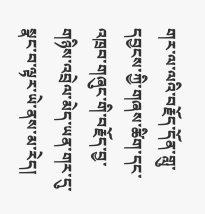གར་ལ་ལའི་བརྗོད་དོན་གླུ་དབྱངས་ཀྱི་གཞས་ཚིག་དང་འཁྲབ་གཞུང་གི་བརྗོད་བྱ་གཉིས་འབྲེལ་མེད་ཡན་གར་དུ་སྣང་བ་ལྟར་ཡེ་ནས་མ་རེད།